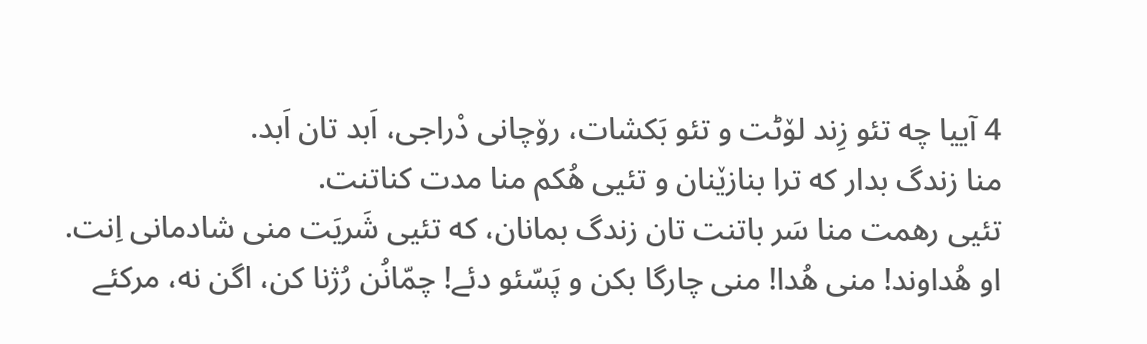4 آییا چه تئو زِند لۆٹت و تئو بَکشات، رۆچانی دْراجی، اَبد تان اَبد.
منا زندگ بدار که ترا بنازێنان و تئیی هُکم منا مدت کناتنت.
تئیی رهمت منا سَر باتنت تان زندگ بمانان، که تئیی شَریَت منی شادمانی اِنت.
او هُداوند! منی هُدا! منی چارگا بکن و پَسّئو دئے! چمّانُن رُژنا کن، اگن نه، مرکئے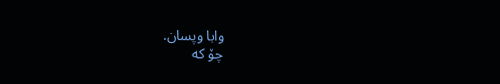وابا وپسان.
چۆ که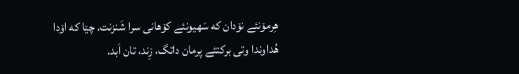هِرمۆنئے نۆدان که سَهیونئے کۆهانی سرا شَنزنت. چێا که اۆدا هُداوندا وتی برکتئے پرمان داتگ، زِند، تان اَبد.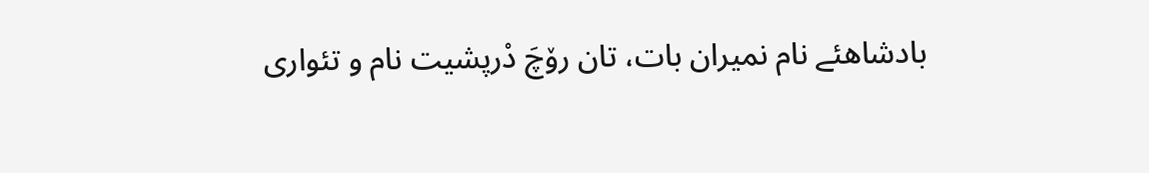بادشاهئے نام نمیران بات، تان رۆچَ دْرپشیت نام و تئواری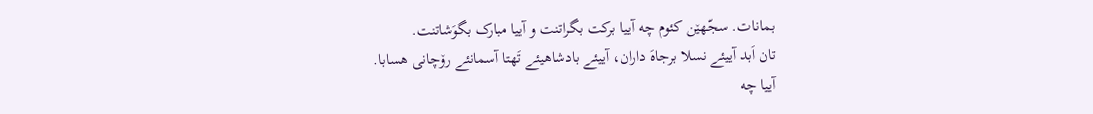بمانات. سجّهێن کئوم چه آییا برکت بگراتنت و آییا مبارک بگوَشاتنت.
تان اَبد آییئے نسلا برجاهَ داران، آییئے بادشاهیئے تَهتا آسمانئے رۆچانی هسابا.
آییا چه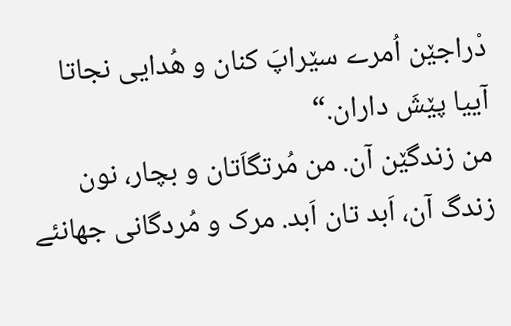دْراجێن اُمرے سێراپَ کنان و هُدایی نجاتا آییا پێشَ داران.“
من زندگێن آن. من مُرتگاَتان و بچار، نون زندگ آن، اَبد تان اَبد. مرک و مُردگانی جهانئے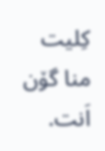کِلیت منا گۆن اَنت.